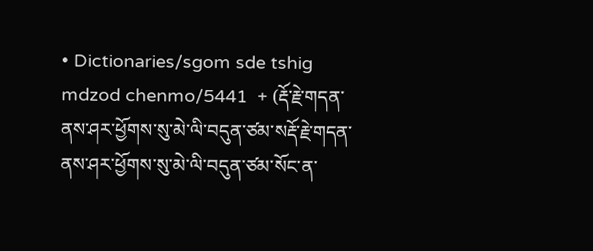• Dictionaries/sgom sde tshig mdzod chenmo/5441  + (རྡོ་རྗེ་གདན་ནས་ཤར་ཕྱོགས་སུ་མེ་ལི་བདུན་ཙམ་སརྡོ་རྗེ་གདན་ནས་ཤར་ཕྱོགས་སུ་མེ་ལི་བདུན་ཙམ་སོང་ན་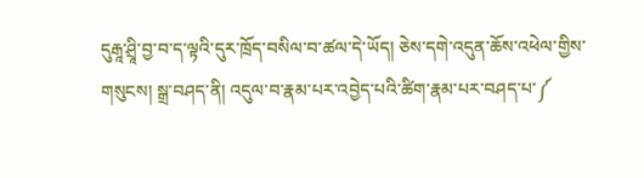དུརྒཱ་ཤྲཱི་བྱ་བ་ད་ལྟའི་དུར་ཁྲོད་བསིལ་བ་ཚལ་དེ་ཡོད། ཅེས་དགེ་འདུན་ཆོས་འཕེལ་གྱིས་གསུངས། སྒྲ་བཤད་ནི། འདུལ་བ་རྣམ་པར་འབྱེད་པའི་ཚིག་རྣམ་པར་བཤད་པ་༼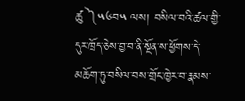ཚུ ༽༥༦བ༥ ལས། བསིལ་བའི་ཚལ་གྱི་དུར་ཁྲོད་ཅེས་བྱ་བ་ནི་སྔོན་ས་ཕྱོགས་དེ་མཆོག་ཏུ་བསིལ་བས་གྲོང་ཁྱེར་བ་རྣམས་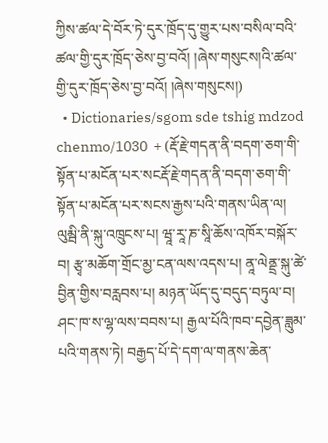ཀྱིས་ཚལ་དེ་བོར་ཏེ་དུར་ཁྲོད་དུ་གྱུར་པས་བསིལ་བའི་ཚལ་གྱི་དུར་ཁྲོད་ཅེས་བྱ་བའོ། །ཞེས་གསུངས།འི་ཚལ་གྱི་དུར་ཁྲོད་ཅེས་བྱ་བའོ། །ཞེས་གསུངས།)
  • Dictionaries/sgom sde tshig mdzod chenmo/1030  + (རྡོ་རྗེ་གདན་ནི་བདག་ཅག་གི་སྟོན་པ་མངོན་པར་སངརྡོ་རྗེ་གདན་ནི་བདག་ཅག་གི་སྟོན་པ་མངོན་པར་སངས་རྒྱས་པའི་གནས་ཡིན་ལ། ལུམྦི་ནི་སྐུ་འཁྲུངས་པ། ཝཱ་རཱ་ཎ་སཱི་ཆོས་འཁོར་བསྐོར་བ། རྩྭ་མཆོག་གྲོང་མྱ་ངན་ལས་འདས་པ། ནཱ་ལེནྡྲ་སྐུ་ཚེ་བྱིན་གྱིས་བརླབས་པ། མཉན་ཡོད་དུ་བདུད་བཏུལ་བ། ཤང་ཁ་ས་ལྷ་ལས་བབས་པ། རྒྱལ་པོའི་ཁབ་དབྱེན་ཟླུམ་པའི་གནས་ཏེ། བརྒྱད་པོ་དེ་དག་ལ་གནས་ཆེན་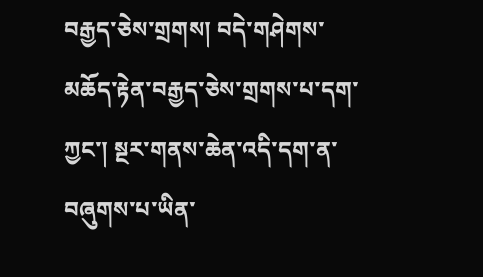བརྒྱད་ཅེས་གྲགས། བདེ་གཤེགས་མཆོད་རྟེན་བརྒྱད་ཅེས་གྲགས་པ་དག་ཀྱང་། སྔར་གནས་ཆེན་འདི་དག་ན་བཞུགས་པ་ཡིན་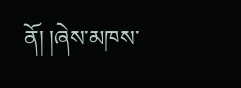ནོ། །ཞེས་མཁས་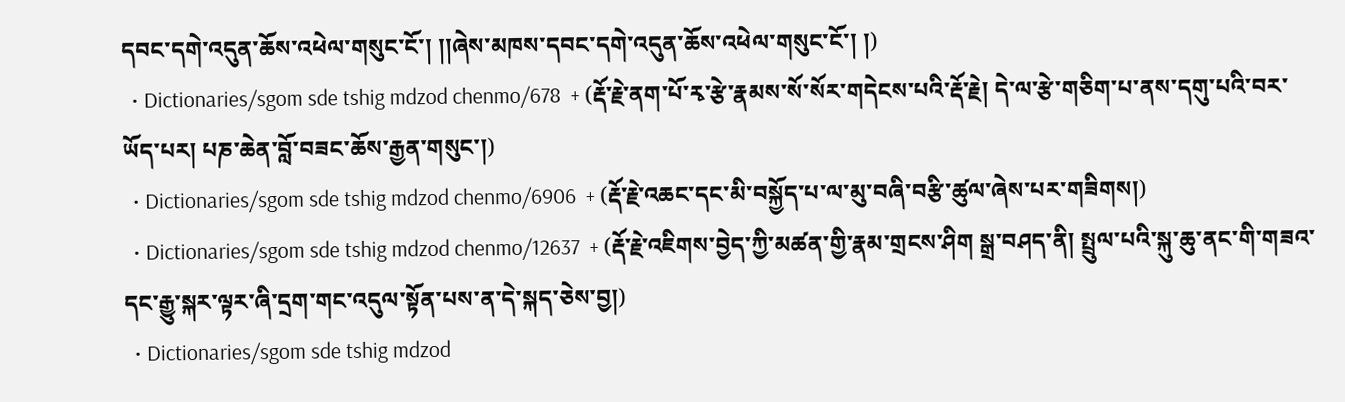དབང་དགེ་འདུན་ཆོས་འཕེལ་གསུང་ངོ་། །།ཞེས་མཁས་དབང་དགེ་འདུན་ཆོས་འཕེལ་གསུང་ངོ་། །)
  • Dictionaries/sgom sde tshig mdzod chenmo/678  + (རྡོ་རྗེ་ནག་པོ་རྭ་རྩེ་རྣམས་སོ་སོར་གདེངས་པའི་རྡོ་རྗེ། དེ་ལ་རྩེ་གཅིག་པ་ནས་དགུ་པའི་བར་ཡོད་པར། པཎ་ཆེན་བློ་བཟང་ཆོས་རྒྱན་གསུང་།)
  • Dictionaries/sgom sde tshig mdzod chenmo/6906  + (རྡོ་རྗེ་འཆང་དང་མི་བསྐྱོད་པ་ལ་མུ་བཞི་བརྩི་ཚུལ་ཞེས་པར་གཟིགས།)
  • Dictionaries/sgom sde tshig mdzod chenmo/12637  + (རྡོ་རྗེ་འཇིགས་བྱེད་ཀྱི་མཚན་གྱི་རྣམ་གྲངས་ཤིག སྒྲ་བཤད་ནི། སྤྲུལ་པའི་སྐུ་ཆུ་ནང་གི་གཟའ་དང་རྒྱུ་སྐར་ལྟར་ཞི་དྲག་གང་འདུལ་སྟོན་པས་ན་དེ་སྐད་ཅེས་བྱ།)
  • Dictionaries/sgom sde tshig mdzod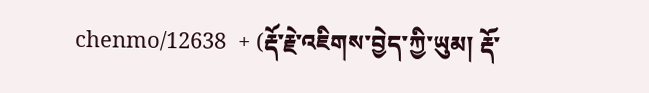chenmo/12638  + (རྡོ་རྗེ་འཇིགས་བྱེད་ཀྱི་ཡུམ། རྡོ་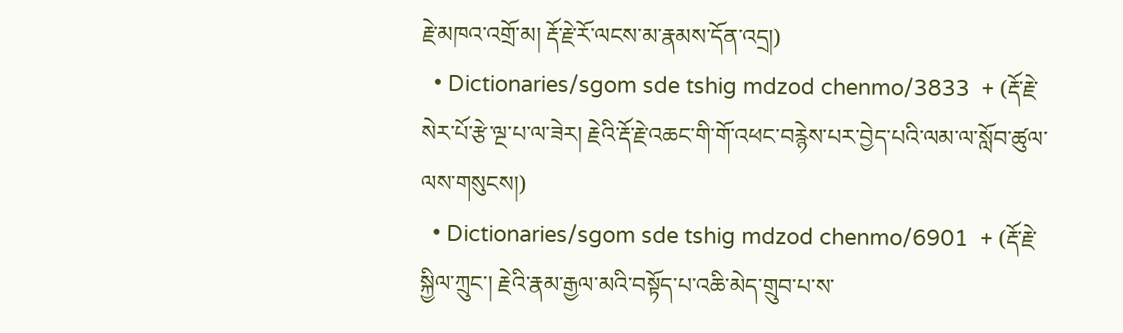རྗེ་མཁའ་འགྲོ་མ། རྡོ་རྗེ་རོ་ལངས་མ་རྣམས་དོན་འདྲ།)
  • Dictionaries/sgom sde tshig mdzod chenmo/3833  + (རྡོ་རྗེ་སེར་པོ་རྩེ་ལྔ་པ་ལ་ཟེར། རྗེའི་རྡོ་རྗེ་འཆང་གི་གོ་འཕང་བརྙེས་པར་བྱེད་པའི་ལམ་ལ་སློབ་ཚུལ་ལས་གསུངས།)
  • Dictionaries/sgom sde tshig mdzod chenmo/6901  + (རྡོ་རྗེ་སྐྱིལ་ཀྲུང་། རྗེའི་རྣམ་རྒྱལ་མའི་བསྟོད་པ་འཆི་མེད་གྲུབ་པ་ས་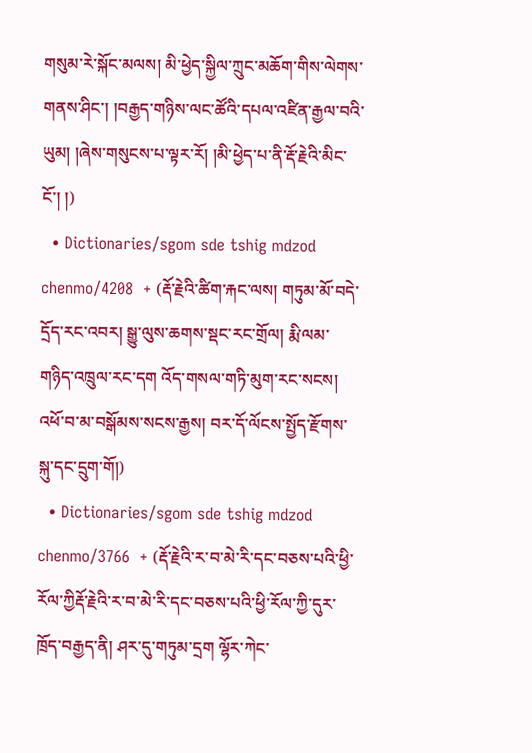གསུམ་རེ་སྐོང་མལས། མི་ཕྱེད་སྐྱིལ་ཀྲུང་མཆོག་གིས་ལེགས་གནས་ཤིང་། །བརྒྱད་གཉིས་ལང་ཚོའི་དཔལ་འཛིན་རྒྱལ་བའི་ཡུམ། །ཞེས་གསུངས་པ་ལྟར་རོ། །མི་ཕྱེད་པ་ནི་རྡོ་རྗེའི་མིང་ངོ་། །)
  • Dictionaries/sgom sde tshig mdzod chenmo/4208  + (རྡོ་རྗེའི་ཚིག་རྐང་ལས། གཏུམ་མོ་བདེ་དྲོད་རང་འབར། སྒྱུ་ལུས་ཆགས་སྡང་རང་གྲོལ། རྨི་ལམ་གཉིད་འཁྲུལ་རང་དག འོད་གསལ་གཏི་མུག་རང་སངས། འཕོ་བ་མ་བསྒོམས་སངས་རྒྱས། བར་དོ་ལོངས་སྤྱོད་རྫོགས་སྐུ་དང་དྲུག་གོ།)
  • Dictionaries/sgom sde tshig mdzod chenmo/3766  + (རྡོ་རྗེའི་ར་བ་མེ་རི་དང་བཅས་པའི་ཕྱི་རོལ་ཀྱིརྡོ་རྗེའི་ར་བ་མེ་རི་དང་བཅས་པའི་ཕྱི་རོལ་ཀྱི་དུར་ཁྲོད་བརྒྱད་ནི། ཤར་དུ་གཏུམ་དྲག ལྷོར་ཀེང་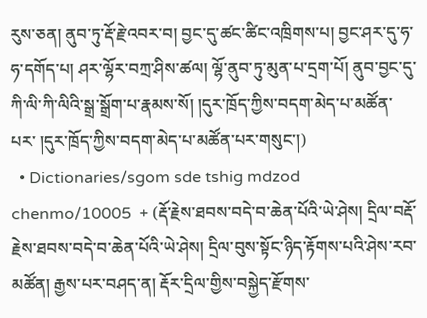རུས་ཅན། ནུབ་ཏུ་རྡོ་རྗེ་འབར་བ། བྱང་དུ་ཚང་ཚིང་འཁྲིགས་པ། བྱང་ཤར་དུ་ཧ་ཧ་དགོད་པ། ཤར་ལྷོར་བཀྲ་ཤིས་ཚལ། ལྷོ་ནུབ་ཏུ་མུན་པ་དྲག་པོ། ནུབ་བྱང་དུ་ཀི་ལི་ཀི་ལིའི་སྒྲ་སྒྲོག་པ་རྣམས་སོ། །དུར་ཁྲོད་ཀྱིས་བདག་མེད་པ་མཚོན་པར་ །དུར་ཁྲོད་ཀྱིས་བདག་མེད་པ་མཚོན་པར་གསུང་།)
  • Dictionaries/sgom sde tshig mdzod chenmo/10005  + (རྡོ་རྗེས་ཐབས་བདེ་བ་ཆེན་པོའི་ཡེ་ཤེས། དྲིལ་བརྡོ་རྗེས་ཐབས་བདེ་བ་ཆེན་པོའི་ཡེ་ཤེས། དྲིལ་བུས་སྟོང་ཉིད་རྟོགས་པའི་ཤེས་རབ་མཚོན། རྒྱས་པར་བཤད་ན། རྡོར་དྲིལ་གྱིས་བསྐྱེད་རྫོགས་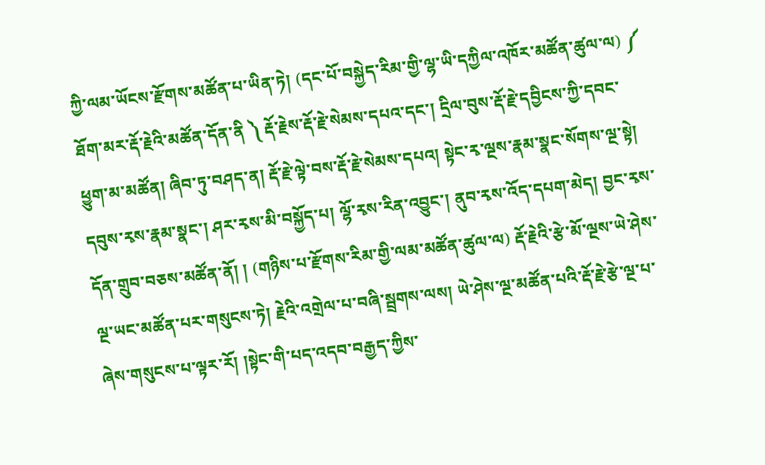ཀྱི་ལམ་ཡོངས་རྫོགས་མཚོན་པ་ཡིན་ཏེ། (དང་པོ་བསྐྱེད་རིམ་གྱི་ལྷ་ཡི་དཀྱིལ་འཁོར་མཚོན་ཚུལ་ལ) ༼ ཐོག་མར་རྡོ་རྗེའི་མཚོན་དོན་ནི ༽ རྡོ་རྗེས་རྡོ་རྗེ་སེམས་དཔའ་དང་། དྲིལ་བུས་རྡོ་རྗེ་དབྱིངས་ཀྱི་དབང་ཕྱུག་མ་མཚོན། ཞིབ་ཏུ་བཤད་ན། རྡོ་རྗེ་ལྟེ་བས་རྡོ་རྗེ་སེམས་དཔའ། སྟེང་རྭ་ལྔས་རྣམ་སྣང་སོགས་ལྔ་སྟེ། དབུས་རྭས་རྣམ་སྣང་། ཤར་རྭས་མི་བསྐྱོད་པ། ལྷོ་རྭས་རིན་འབྱུང་། ནུབ་རྭས་འོད་དཔག་མེད། བྱང་རྭས་དོན་གྲུབ་བཅས་མཚོན་ནོ། ། (གཉིས་པ་རྫོགས་རིམ་གྱི་ལམ་མཚོན་ཚུལ་ལ) རྡོ་རྗེའི་རྩེ་མོ་ལྔས་ཡེ་ཤེས་ལྔ་ཡང་མཚོན་པར་གསུངས་ཏེ། རྗེའི་འགྲེལ་པ་བཞི་སྦྲགས་ལས། ཡེ་ཤེས་ལྔ་མཚོན་པའི་རྡོ་རྗེ་རྩེ་ལྔ་པ་ཞེས་གསུངས་པ་ལྟར་རོ། །སྟེང་གི་པད་འདབ་བརྒྱད་ཀྱིས་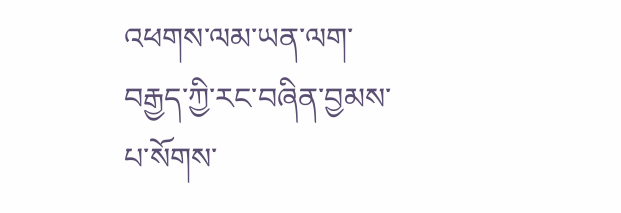འཕགས་ལམ་ཡན་ལག་བརྒྱད་ཀྱི་རང་བཞིན་བྱམས་པ་སོགས་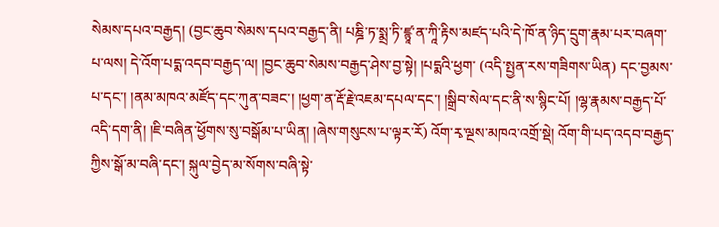སེམས་དཔའ་བརྒྱད། (བྱང་ཆུབ་སེམས་དཔའ་བརྒྱད་ནི། པཎྜི་ཏ་སྨྲ་ཏི་ཛྙཱ་ན་ཀཱི་རྟིས་མཛད་པའི་དེ་ཁོ་ན་ཉིད་དྲུག་རྣམ་པར་བཞག་པ་ལས། དེ་འོག་པདྨ་འདབ་བརྒྱད་ལ། །བྱང་ཆུབ་སེམས་བརྒྱད་ཤེས་བྱ་སྟེ། །པདྨའི་ཕྱག་ (འདི་སྤྱན་རས་གཟིགས་ཡིན) དང་བྱམས་པ་དང་། །ནམ་མཁའ་མཛོད་དང་ཀུན་བཟང་། །ཕྱག་ན་རྡོ་རྗེ་འཇམ་དཔལ་དང་། །སྒྲིབ་སེལ་དང་ནི་ས་སྙིང་པོ། །ལྷ་རྣམས་བརྒྱད་པོ་འདི་དག་ནི། །ཇི་བཞིན་ཕྱོགས་སུ་བསྒོམ་པ་ཡིན། །ཞེས་གསུངས་པ་ལྟར་རོ) འོག་རྭ་ལྔས་མཁའ་འགྲོ་སྡེ། འོག་གི་པད་འདབ་བརྒྱད་ཀྱིས་སྒོ་མ་བཞི་དང་། སྐུལ་བྱེད་མ་སོགས་བཞི་སྟེ་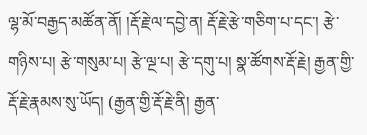ལྷ་མོ་བརྒྱད་མཚོན་ནོ། །རྡོ་རྗེ་ལ་དབྱེ་ན། རྡོ་རྗེ་རྩེ་གཅིག་པ་དང་། རྩེ་གཉིས་པ། རྩེ་གསུམ་པ། རྩེ་ལྔ་པ། རྩེ་དགུ་པ། སྣ་ཚོགས་རྡོ་རྗེ། རྒྱན་གྱི་རྡོ་རྗེ་རྣམས་སུ་ཡོད། (རྒྱན་གྱི་རྡོ་རྗེ་ནི། རྒྱན་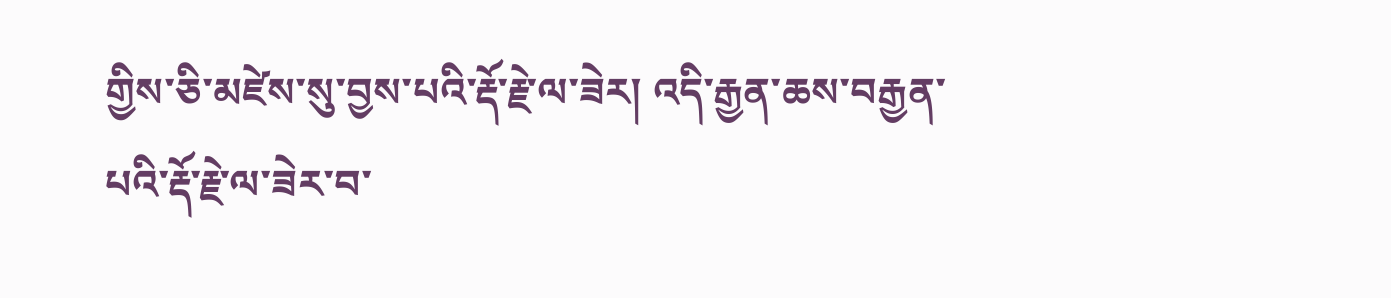གྱིས་ཅི་མཛེས་སུ་བྱས་པའི་རྡོ་རྗེ་ལ་ཟེར། འདི་རྒྱན་ཆས་བརྒྱན་པའི་རྡོ་རྗེ་ལ་ཟེར་བ་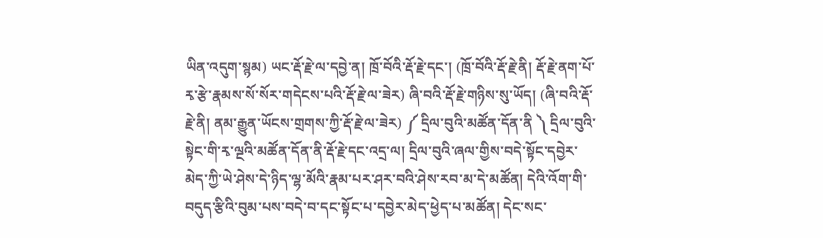ཡིན་འདུག་སྙམ) ཡང་རྡོ་རྗེ་ལ་དབྱེ་ན། ཁྲོ་བོའི་རྡོ་རྗེ་དང་། (ཁྲོ་བོའི་རྡོ་རྗེ་ནི། རྡོ་རྗེ་ནག་པོ་རྭ་རྩེ་རྣམས་སོ་སོར་གདེངས་པའི་རྡོ་རྗེ་ལ་ཟེར) ཞི་བའི་རྡོ་རྗེ་གཉིས་སུ་ཡོད། (ཞི་བའི་རྡོ་རྗེ་ནི། ནམ་རྒྱུན་ཡོངས་གྲགས་ཀྱི་རྡོ་རྗེ་ལ་ཟེར) ༼ དྲིལ་བུའི་མཚོན་དོན་ནི ༽ དྲིལ་བུའི་སྟེང་གི་རྭ་ལྔའི་མཚོན་དོན་ནི་རྡོ་རྗེ་དང་འདྲ་ལ། དྲིལ་བུའི་ཞལ་གྱིས་བདེ་སྟོང་དབྱེར་མེད་ཀྱི་ཡེ་ཤེས་དེ་ཉིད་ལྷ་མོའི་རྣམ་པར་ཤར་བའི་ཤེས་རབ་མ་དེ་མཚོན། དེའི་འོག་གི་བདུད་རྩིའི་བུམ་པས་བདེ་བ་དང་སྟོང་པ་དབྱེར་མེད་ཕྱེད་པ་མཚོན། དེང་སང་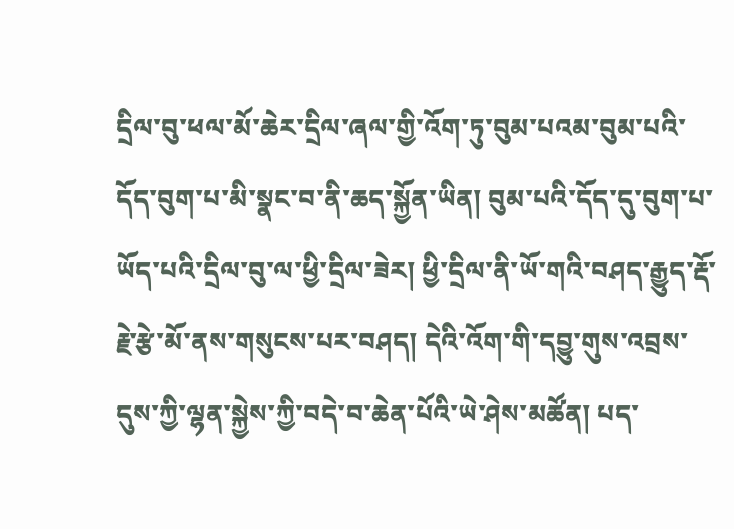དྲིལ་བུ་ཕལ་མོ་ཆེར་དྲིལ་ཞལ་གྱི་འོག་ཏུ་བུམ་པའམ་བུམ་པའི་དོད་བུག་པ་མི་སྣང་བ་ནི་ཆད་སྐྱོན་ཡིན། བུམ་པའི་དོད་དུ་བུག་པ་ཡོད་པའི་དྲིལ་བུ་ལ་ཕྱི་དྲིལ་ཟེར། ཕྱི་དྲིལ་ནི་ཡོ་གའི་བཤད་རྒྱུད་རྡོ་རྗེ་རྩེ་མོ་ནས་གསུངས་པར་བཤད། དེའི་འོག་གི་དབྱུ་གུས་འབྲས་དུས་ཀྱི་ལྷན་སྐྱེས་ཀྱི་བདེ་བ་ཆེན་པོའི་ཡེ་ཤེས་མཚོན། པད་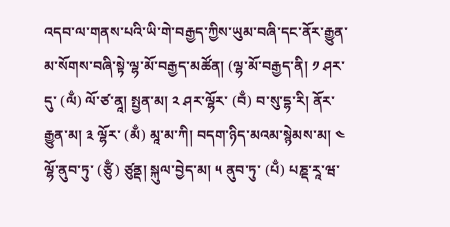འདབ་ལ་གནས་པའི་ཡི་གེ་བརྒྱད་ཀྱིས་ཡུམ་བཞི་དང་ནོར་རྒྱུན་མ་སོགས་བཞི་སྟེ་ལྷ་མོ་བརྒྱད་མཚོན། (ལྷ་མོ་བརྒྱད་ནི། ༡ ཤར་དུ་ (ལྃ) ལོ་ཙ་ནཱ། སྤྱན་མ། ༢ ཤར་ལྷོར་ (བྃ) བ་སུ་དྷ་རི། ནོར་རྒྱུན་མ། ༣ ལྷོར་ (མྃ) མཱ་མ་ཀི། བདག་ཉིད་མའམ་སྙེམས་མ། ༤ ལྷོ་ནུབ་ཏུ་ (ཙུྃ) ཙུནྡ། སྐུལ་བྱེད་མ། ༥ ནུབ་ཏུ་ (པྃ) པཎྡ་རཱ་ཝ་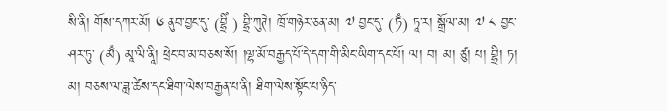སི་ནི། གོས་དཀར་མོ། ༦ ནུབ་བྱང་དུ་ (བྷྲིཾ ) བྷྲི་ཀུཊེ། ཁྲོ་གཉེར་ཅན་མ། ༧ བྱང་དུ་ (ཏྃ) ཏཱ་ར། སྒྲོལ་མ། ༧ ༨ བྱང་ཤར་ཏུ་ (མྃ) མཱ་ལི་ནཱི། ཕྲེང་བ་མ་བཅས་སོ། །ལྷ་མོ་བརྒྱད་པོ་དེ་དག་གི་མིང་ཡིག་དང་པོ། ལ། བ། མ། ཙུ། པ། བྷྲི། ཏ། མ། བཅས་ལ་ཟླ་ཚེས་དང་ཐིག་ལེས་བརྒྱན་པ་ནི། ཐིག་ལེས་སྟོང་པ་ཉིད་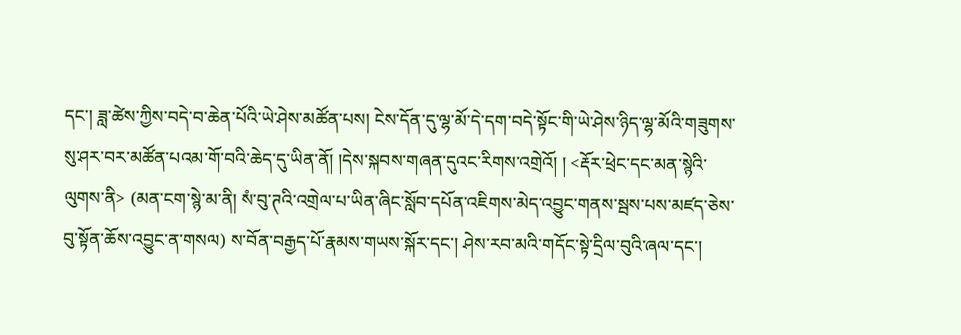དང་། ཟླ་ཚེས་ཀྱིས་བདེ་བ་ཆེན་པོའི་ཡེ་ཤེས་མཚོན་པས། ངེས་དོན་དུ་ལྷ་མོ་དེ་དག་བདེ་སྟོང་གི་ཡེ་ཤེས་ཉིད་ལྷ་མོའི་གཟུགས་སུ་ཤར་བར་མཚོན་པའམ་གོ་བའི་ཆེད་དུ་ཡིན་ནོ། །དེས་སྐབས་གཞན་དུའང་རིགས་འགྲེའོ། ། <རྡོར་ཕྲེང་དང་མན་སྙེའི་ལུགས་ནི> (མན་ངག་སྙེ་མ་ནི། སཾ་བུ་ཊའི་འགྲེལ་པ་ཡིན་ཞིང་སློབ་དཔོན་འཇིགས་མེད་འབྱུང་གནས་སྦས་པས་མཛད་ཅེས་བུ་སྟོན་ཆོས་འབྱུང་ན་གསལ) ས་བོན་བརྒྱད་པོ་རྣམས་གཡས་སྐོར་དང་། ཤེས་རབ་མའི་གདོང་སྟེ་དྲིལ་བུའི་ཞལ་དང་།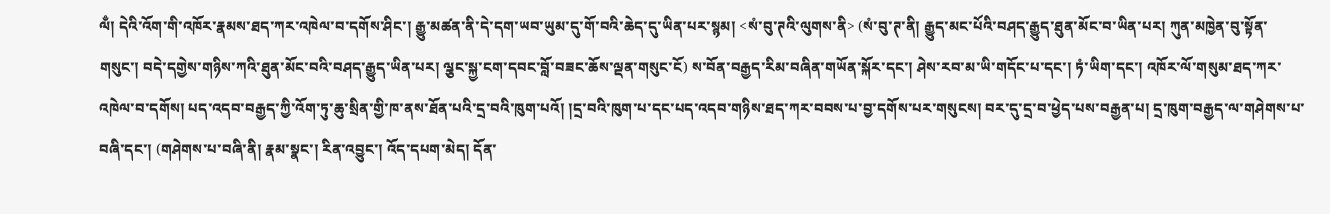ལྃ། དེའི་འོག་གི་འཁོར་རྣམས་ཐད་ཀར་འཁེལ་བ་དགོས་ཤིང་། རྒྱུ་མཚན་ནི་དེ་དག་ཡབ་ཡུམ་དུ་གོ་བའི་ཆེད་དུ་ཡིན་པར་སྙམ། <སཾ་བུ་ཊའི་ལུགས་ནི> (སཾ་བུ་ཊ་ནི། རྒྱུད་མང་པོའི་བཤད་རྒྱུད་ཐུན་མོང་བ་ཡིན་པར། ཀུན་མཁྱེན་བུ་སྟོན་གསུང་། བདེ་དགྱེས་གཉིས་ཀའི་ཐུན་མོང་བའི་བཤད་རྒྱུད་ཡིན་པར། ལྕང་སྐྱ་ངག་དབང་བློ་བཟང་ཆོས་ལྡན་གསུང་ངོ) ས་བོན་བརྒྱད་རིམ་བཞིན་གཡོན་སྐོར་དང་། ཤེས་རབ་མ་ཡི་གདོང་པ་དང་། ཏཾ་ཡིག་དང་། འཁོར་ལོ་གསུམ་ཐད་ཀར་འཁེལ་བ་དགོས། པད་འདབ་བརྒྱད་ཀྱི་འོག་ཏུ་ཆུ་སྲིན་གྱི་ཁ་ནས་ཐོན་པའི་དྲ་བའི་ཁུག་པའོ། །དྲ་བའི་ཁུག་པ་དང་པད་འདབ་གཉིས་ཐད་ཀར་བབས་པ་བྱ་དགོས་པར་གསུངས། བར་དུ་དྲ་བ་ཕྱེད་པས་བརྒྱན་པ། དྲ་ཁུག་བརྒྱད་ལ་གཤེགས་པ་བཞི་དང་། (གཤེགས་པ་བཞི་ནི། རྣམ་སྣང་། རིན་འབྱུང་། འོད་དཔག་མེད། དོན་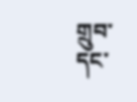གྲུབ་དང་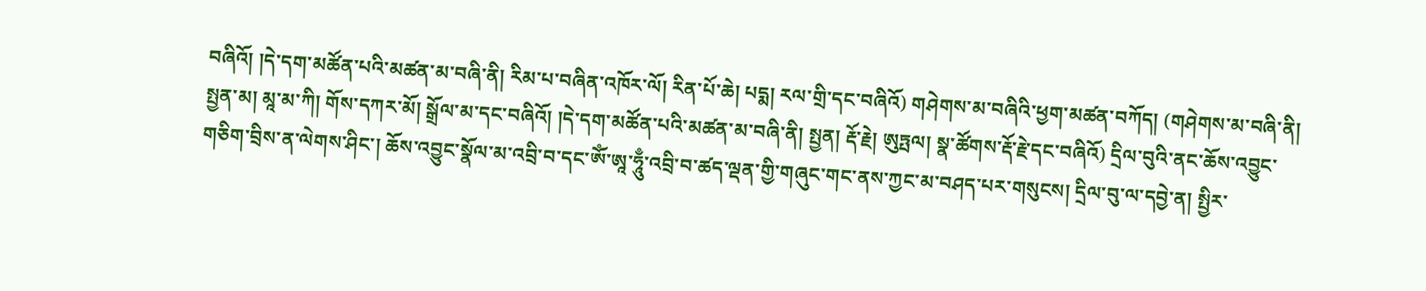བཞིའོ། །དེ་དག་མཚོན་པའི་མཚན་མ་བཞི་ནི། རིམ་པ་བཞིན་འཁོར་ལོ། རིན་པོ་ཆེ། པདྨ། རལ་གྲི་དང་བཞིའོ) གཤེགས་མ་བཞིའི་ཕྱག་མཚན་བཀོད། (གཤེགས་མ་བཞི་ནི། སྤྱན་མ། མཱ་མ་ཀི། གོས་དཀར་མོ། སྒྲོལ་མ་དང་བཞིའོ། །དེ་དག་མཚོན་པའི་མཚན་མ་བཞི་ནི། སྤྱན། རྡོ་རྗེ། ཨུཏྤལ། སྣ་ཚོགས་རྡོ་རྗེ་དང་བཞིའོ) དྲིལ་བུའི་ནང་ཆོས་འབྱུང་གཅིག་བྲིས་ན་ལེགས་ཤིང་། ཆོས་འབྱུང་སྣོལ་མ་འབྲི་བ་དང་ༀ་ཨཱ་ཧཱུྃ་འབྲི་བ་ཚད་ལྡན་གྱི་གཞུང་གང་ནས་ཀྱང་མ་བཤད་པར་གསུངས། དྲིལ་བུ་ལ་དབྱེ་ན། སྤྱིར་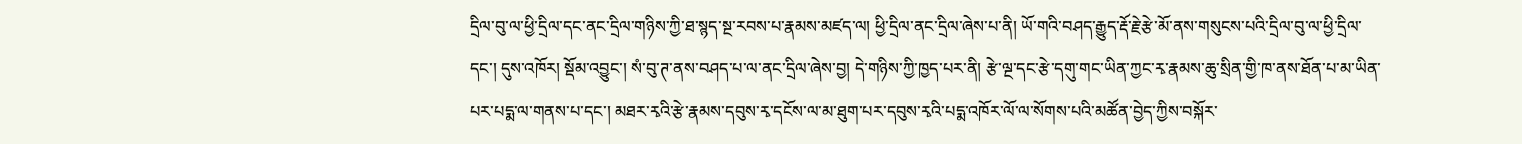དྲིལ་བུ་ལ་ཕྱི་དྲིལ་དང་ནང་དྲིལ་གཉིས་ཀྱི་ཐ་སྙད་སྔ་རབས་པ་རྣམས་མཛད་ལ། ཕྱི་དྲིལ་ནང་དྲིལ་ཞེས་པ་ནི། ཡོ་གའི་བཤད་རྒྱུད་རྡོ་རྗེ་རྩེ་མོ་ནས་གསུངས་པའི་དྲིལ་བུ་ལ་ཕྱི་དྲིལ་དང་། དུས་འཁོར། སྡོམ་འབྱུང་། སཾ་བུ་ཊ་ནས་བཤད་པ་ལ་ནང་དྲིལ་ཞེས་བྱ། དེ་གཉིས་ཀྱི་ཁྱད་པར་ནི། རྩེ་ལྔ་དང་རྩེ་དགུ་གང་ཡིན་ཀྱང་རྭ་རྣམས་ཆུ་སྲིན་གྱི་ཁ་ནས་ཐོན་པ་མ་ཡིན་པར་པདྨ་ལ་གནས་པ་དང་། མཐར་རྭའི་རྩེ་རྣམས་དབུས་རྭ་དངོས་ལ་མ་ཐུག་པར་དབུས་རྭའི་པདྨ་འཁོར་ལོ་ལ་སོགས་པའི་མཚོན་བྱེད་ཀྱིས་བསྐོར་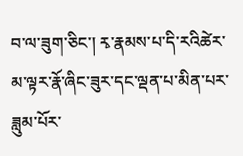བ་ལ་ཟུག་ཅིང་། རྭ་རྣམས་པ་དི་རའིཚེར་མ་ལྟར་རྣོ་ཞིང་ཟུར་དང་ལྡན་པ་མིན་པར་ཟླུམ་པོར་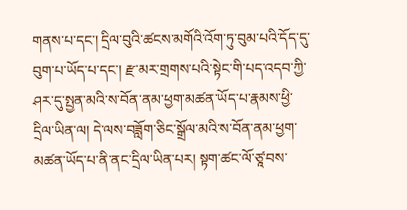གནས་པ་དང་། དྲིལ་བུའི་ཚངས་མགོའི་འོག་ཏུ་བུམ་པའི་དོད་དུ་བུག་པ་ཡོད་པ་དང་། རྫ་མར་གྲགས་པའི་སྟེང་གི་པད་འདབ་ཀྱི་ཤར་དུ་སྤྱན་མའི་ས་བོན་ནམ་ཕྱག་མཚན་ཡོད་པ་རྣམས་ཕྱི་དྲིལ་ཡིན་ལ། དེ་ལས་བཟློག་ཅིང་སྒྲོལ་མའི་ས་བོན་ནམ་ཕྱག་མཚན་ཡོད་པ་ནི་ནང་དྲིལ་ཡིན་པར། སྟག་ཚང་ལོ་ཙཱ་བས་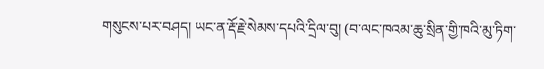གསུངས་པར་བཤད། ཡང་ན་རྡོ་རྗེ་སེམས་དཔའི་དྲིལ་བུ། (བ་ལང་ཁའམ་ཆུ་སྲིན་གྱི་ཁའི་མུ་ཏིག་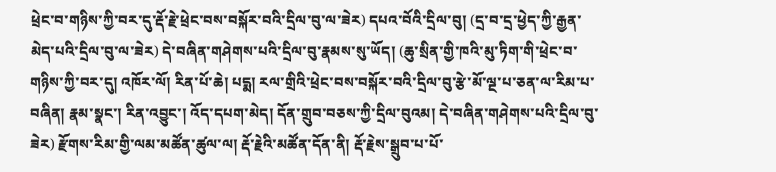ཕྲེང་བ་གཉིས་ཀྱི་བར་དུ་རྡོ་རྗེ་ཕྲེང་བས་བསྐོར་བའི་དྲིལ་བུ་ལ་ཟེར) དཔའ་བོའི་དྲིལ་བུ། (དྲ་བ་དྲ་ཕྱེད་ཀྱི་རྒྱན་མེད་པའི་དྲིལ་བུ་ལ་ཟེར) དེ་བཞིན་གཤེགས་པའི་དྲིལ་བུ་རྣམས་སུ་ཡོད། (ཆུ་སྲིན་གྱི་ཁའི་མུ་ཏིག་གི་ཕྲེང་བ་གཉིས་ཀྱི་བར་དུ། འཁོར་ལོ། རིན་པོ་ཆེ། པདྨ། རལ་གྲིའི་ཕྲེང་བས་བསྐོར་བའི་དྲིལ་བུ་རྩེ་མོ་ལྔ་པ་ཅན་ལ་རིམ་པ་བཞིན། རྣམ་སྣང་། རིན་འབྱུང་། འོད་དཔག་མེད། དོན་གྲུབ་བཅས་ཀྱི་དྲིལ་བུའམ། དེ་བཞིན་གཤེགས་པའི་དྲིལ་བུ་ཟེར) རྫོགས་རིམ་གྱི་ལམ་མཚོན་ཚུལ་ལ། རྡོ་རྗེའི་མཚོན་དོན་ནི། རྡོ་རྗེས་སྒྲུབ་པ་པོ་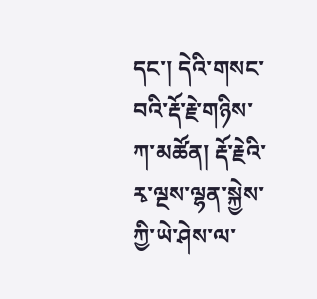དང་། དེའི་གསང་བའི་རྡོ་རྗེ་གཉིས་ཀ་མཚོན། རྡོ་རྗེའི་རྭ་ལྔས་ལྷན་སྐྱེས་ཀྱི་ཡེ་ཤེས་ལ་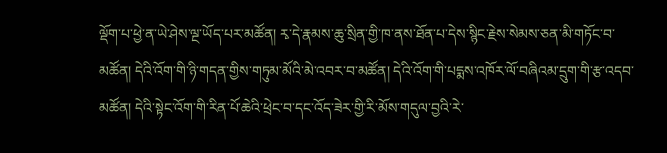ལྡོག་པ་ཕྱེ་ན་ཡེ་ཤེས་ལྔ་ཡོད་པར་མཚོན། རྭ་དེ་རྣམས་ཆུ་སྲིན་གྱི་ཁ་ནས་ཐོན་པ་དེས་སྙིང་རྗེས་སེམས་ཅན་མི་གཏོང་བ་མཚོན། དེའི་འོག་གི་ཉི་གདན་གྱིས་གཏུམ་མོའི་མེ་འབར་བ་མཚོན། དེའི་འོག་གི་པདྨས་འཁོར་ལོ་བཞིའམ་དྲུག་གི་རྩ་འདབ་མཚོན། དེའི་སྟེང་འོག་གི་རིན་པོ་ཆེའི་ཕྲེང་བ་དང་འོད་ཟེར་གྱི་རི་མོས་གདུལ་བྱའི་རེ་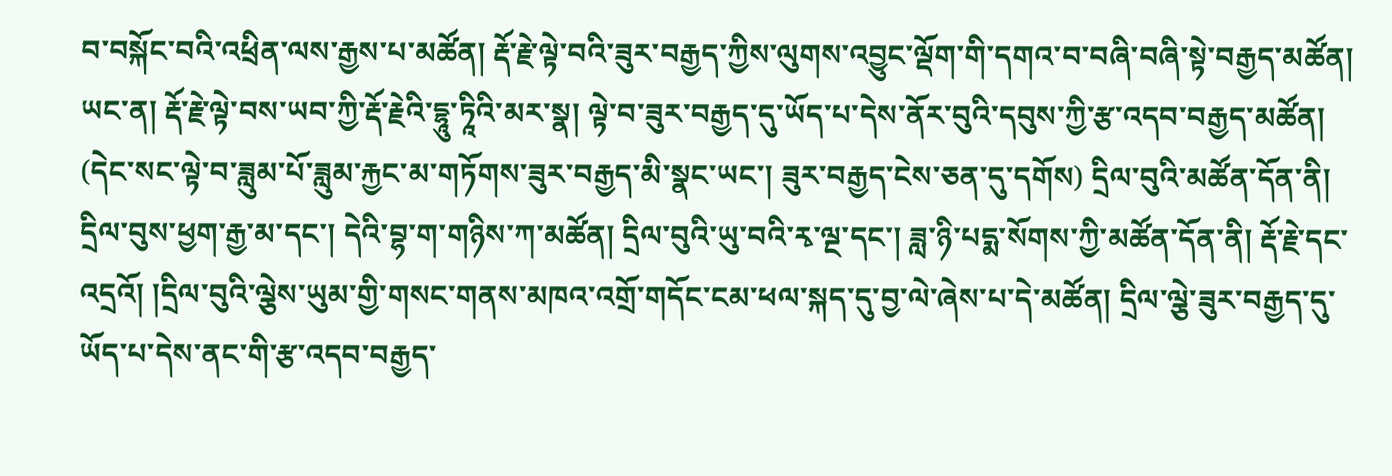བ་བསྐོང་བའི་འཕྲིན་ལས་རྒྱས་པ་མཚོན། རྡོ་རྗེ་ལྟེ་བའི་ཟུར་བརྒྱད་ཀྱིས་ལུགས་འབྱུང་ལྡོག་གི་དགའ་བ་བཞི་བཞི་སྟེ་བརྒྱད་མཚོན། ཡང་ན། རྡོ་རྗེ་ལྟེ་བས་ཡབ་ཀྱི་རྡོ་རྗེའི་དྷཱུ་ཏཱིའི་མར་སྣ། ལྟེ་བ་ཟུར་བརྒྱད་དུ་ཡོད་པ་དེས་ནོར་བུའི་དབུས་ཀྱི་རྩ་འདབ་བརྒྱད་མཚོན། (དེང་སང་ལྟེ་བ་ཟླུམ་པོ་ཟླུམ་རྐྱང་མ་གཏོགས་ཟུར་བརྒྱད་མི་སྣང་ཡང་། ཟུར་བརྒྱད་ངེས་ཅན་དུ་དགོས) དྲིལ་བུའི་མཚོན་དོན་ནི། དྲིལ་བུས་ཕྱག་རྒྱ་མ་དང་། དེའི་བྷ་ག་གཉིས་ཀ་མཚོན། དྲིལ་བུའི་ཡུ་བའི་རྭ་ལྔ་དང་། ཟླ་ཉི་པདྨ་སོགས་ཀྱི་མཚོན་དོན་ནི། རྡོ་རྗེ་དང་འདྲའོ། །དྲིལ་བུའི་ལྕེས་ཡུམ་གྱི་གསང་གནས་མཁའ་འགྲོ་གདོང་ངམ་ཕལ་སྐད་དུ་བྱ་ལེ་ཞེས་པ་དེ་མཚོན། དྲིལ་ལྕེ་ཟུར་བརྒྱད་དུ་ཡོད་པ་དེས་ནང་གི་རྩ་འདབ་བརྒྱད་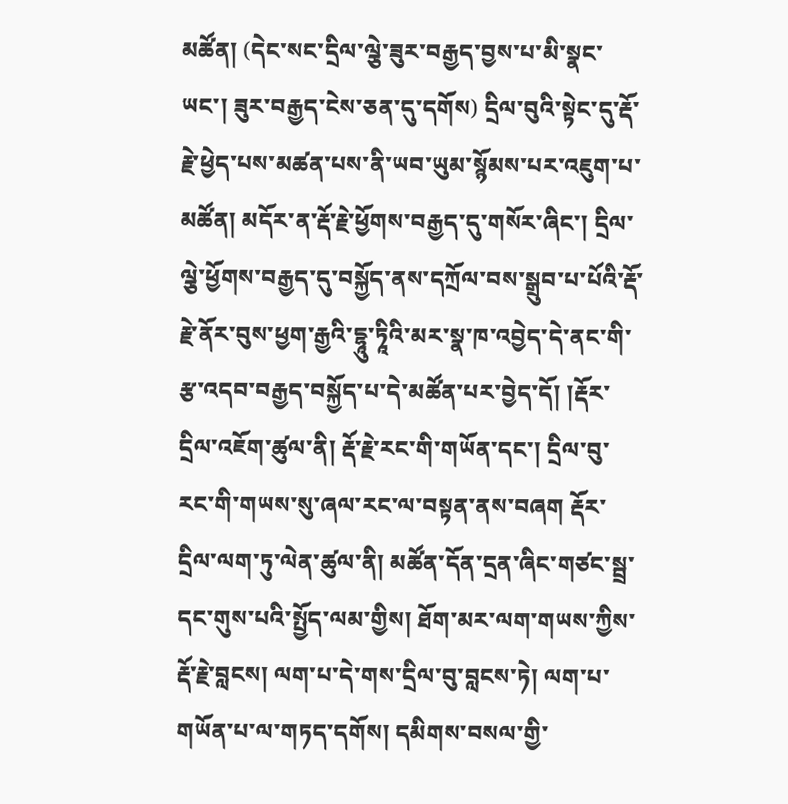མཚོན། (དེང་སང་དྲིལ་ལྕེ་ཟུར་བརྒྱད་བྱས་པ་མི་སྣང་ཡང་། ཟུར་བརྒྱད་ངེས་ཅན་དུ་དགོས) དྲིལ་བུའི་སྟེང་དུ་རྡོ་རྗེ་ཕྱེད་པས་མཚན་པས་ནི་ཡབ་ཡུམ་སྙོམས་པར་འཇུག་པ་མཚོན། མདོར་ན་རྡོ་རྗེ་ཕྱོགས་བརྒྱད་དུ་གསོར་ཞིང་། དྲིལ་ལྕེ་ཕྱོགས་བརྒྱད་དུ་བསྐྱོད་ནས་དཀྲོལ་བས་སྒྲུབ་པ་པོའི་རྡོ་རྗེ་ནོར་བུས་ཕྱག་རྒྱའི་དྷཱུ་ཏཱིའི་མར་སྣ་ཁ་འབྱེད་དེ་ནང་གི་རྩ་འདབ་བརྒྱད་བསྐྱོད་པ་དེ་མཚོན་པར་བྱེད་དོ། །རྡོར་དྲིལ་འཇོག་ཚུལ་ནི། རྡོ་རྗེ་རང་གི་གཡོན་དང་། དྲིལ་བུ་རང་གི་གཡས་སུ་ཞལ་རང་ལ་བསྟན་ནས་བཞག རྡོར་དྲིལ་ལག་ཏུ་ལེན་ཚུལ་ནི། མཚོན་དོན་དྲན་ཞིང་གཙང་སྦྲ་དང་གུས་པའི་སྤྱོད་ལམ་གྱིས། ཐོག་མར་ལག་གཡས་ཀྱིས་རྡོ་རྗེ་བླངས། ལག་པ་དེ་གས་དྲིལ་བུ་བླངས་ཏེ། ལག་པ་གཡོན་པ་ལ་གཏད་དགོས། དམིགས་བསལ་གྱི་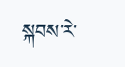སྐབས་རེ་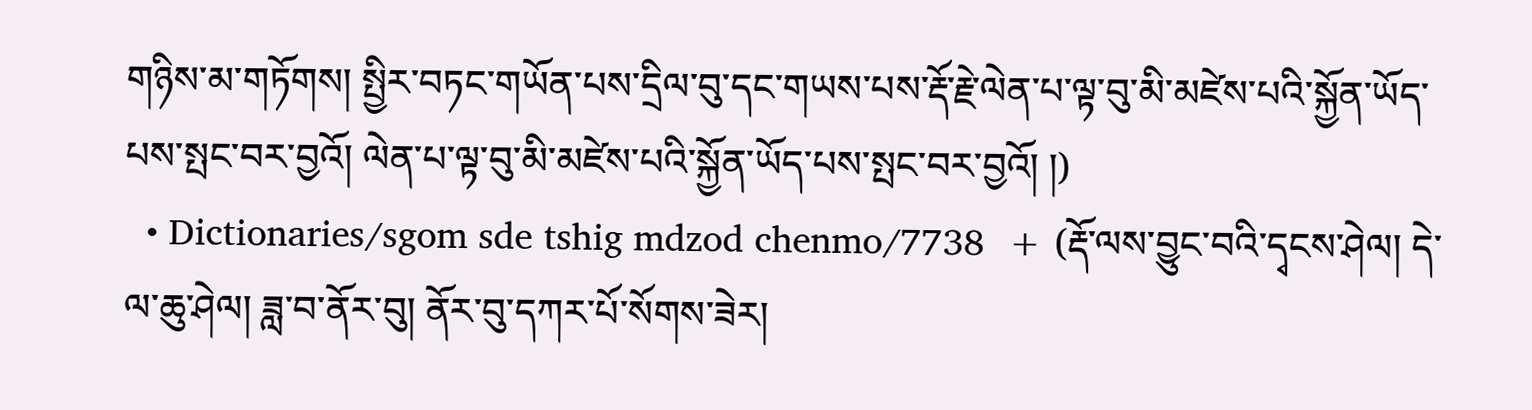གཉིས་མ་གཏོགས། སྤྱིར་བཏང་གཡོན་པས་དྲིལ་བུ་དང་གཡས་པས་རྡོ་རྗེ་ལེན་པ་ལྟ་བུ་མི་མཛེས་པའི་སྐྱོན་ཡོད་པས་སྤང་བར་བྱའོ། ལེན་པ་ལྟ་བུ་མི་མཛེས་པའི་སྐྱོན་ཡོད་པས་སྤང་བར་བྱའོ། །)
  • Dictionaries/sgom sde tshig mdzod chenmo/7738  + (རྡོ་ལས་བྱུང་བའི་དྭངས་ཤེལ། དེ་ལ་ཆུ་ཤེལ། ཟླ་བ་ནོར་བུ། ནོར་བུ་དཀར་པོ་སོགས་ཟེར།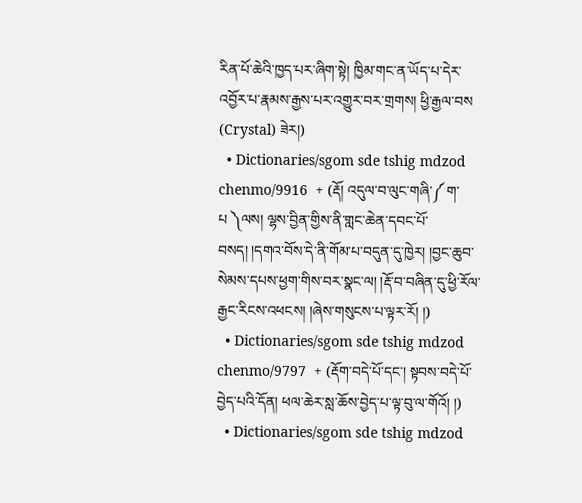རིན་པོ་ཆེའི་ཁྱད་པར་ཞིག་སྟེ། ཁྱིམ་གང་ན་ཡོད་པ་དེར་འབྱོར་པ་རྣམས་རྒྱས་པར་འགྱུར་བར་གྲགས། ཕྱི་རྒྱལ་བས (Crystal) ཟེར།)
  • Dictionaries/sgom sde tshig mdzod chenmo/9916  + (རྡོ། འདུལ་བ་ལུང་གཞི་༼ ག་པ ༽ལས། ལྷས་བྱིན་གྱིས་ནི་གླང་ཆེན་དབང་པོ་བསད། །དགའ་བོས་དེ་ནི་གོམ་པ་བདུན་དུ་ཁྱེར། །བྱང་ཆུབ་སེམས་དཔས་ཕྱག་གིས་བར་སྣང་ལ། །རྡོ་བ་བཞིན་དུ་ཕྱི་རོལ་རྒྱང་རིངས་འཕངས། །ཞེས་གསུངས་པ་ལྟར་རོ། །)
  • Dictionaries/sgom sde tshig mdzod chenmo/9797  + (རྡོག་བདེ་པོ་དང་། སྟབས་བདེ་པོ་བྱེད་པའི་དོན། ཕལ་ཆེར་སླ་ཆོས་བྱེད་པ་ལྟ་བུ་ལ་གོའོ། །)
  • Dictionaries/sgom sde tshig mdzod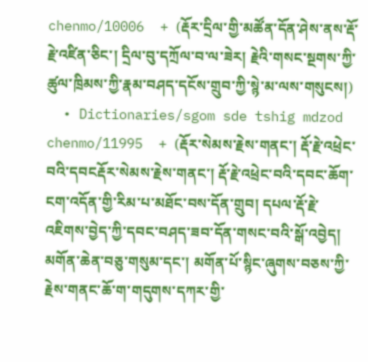chenmo/10006  + (རྡོར་དྲིལ་གྱི་མཚོན་དོན་ཤེས་ནས་རྡོ་རྗེ་འཛིན་ཅིང་། དྲིལ་བུ་དཀྲོལ་བ་ལ་ཟེར། རྗེའི་གསང་སྔགས་ཀྱི་ཚུལ་ཁྲིམས་ཀྱི་རྣམ་བཤད་དངོས་གྲུབ་ཀྱི་སྙེ་མ་ལས་གསུངས།)
  • Dictionaries/sgom sde tshig mdzod chenmo/11995  + (རྡོར་སེམས་རྗེས་གནང་། རྡོ་རྗེ་འཕྲེང་བའི་དབངརྡོར་སེམས་རྗེས་གནང་། རྡོ་རྗེ་འཕྲེང་བའི་དབང་ཆོག་ངག་འདོན་གྱི་རིམ་པ་མཐོང་བས་དོན་གྲུབ། དཔལ་རྡོ་རྗེ་འཇིགས་བྱེད་ཀྱི་དབང་བཤད་ཟབ་དོན་གསང་བའི་སྒོ་འབྱེད། མགོན་ཆེན་བཅུ་གསུམ་དང་། མགོན་པོ་སྙིང་ཞུགས་བཅས་ཀྱི་རྗེས་གནང་ཆོ་ག་གདུགས་དཀར་གྱི་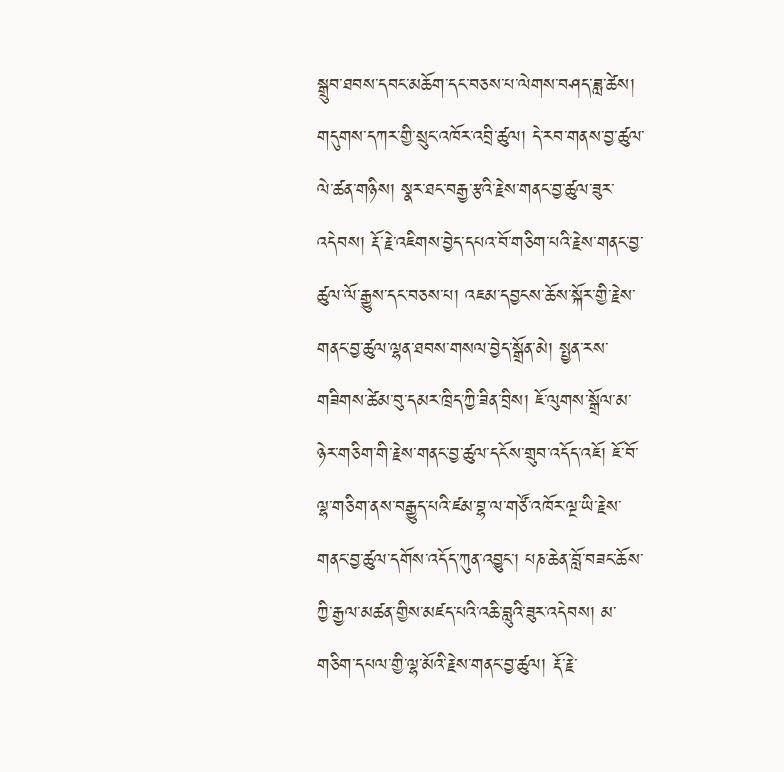སྒྲུབ་ཐབས་དབང་མཆོག་དང་བཅས་པ་ལེགས་བཤད་ཟླ་ཚེས། གདུགས་དཀར་གྱི་སྲུང་འཁོར་འབྲི་ཚུལ། དེ་རབ་གནས་བྱ་ཚུལ་ལེ་ཚན་གཉིས། སྣར་ཐང་བརྒྱ་རྩའི་རྗེས་གནང་བྱ་ཚུལ་ཟུར་འདེབས། རྡོ་རྗེ་འཇིགས་བྱེད་དཔའ་བོ་གཅིག་པའི་རྗེས་གནང་བྱ་ཚུལ་ལོ་རྒྱུས་དང་བཅས་པ། འཇམ་དབྱངས་ཆོས་སྐོར་གྱི་རྗེས་གནང་བྱ་ཚུལ་ལྷན་ཐབས་གསལ་བྱེད་སྒྲོན་མེ། སྤྱན་རས་གཟིགས་ཚེམ་བུ་དམར་ཁྲིད་ཀྱི་ཟིན་བྲིས། ཇོ་ལུགས་སྒྲོལ་མ་ཉེར་གཅིག་གི་རྗེས་གནང་བྱ་ཚུལ་དངོས་གྲུབ་འདོད་འཇོ། ཇོ་བོ་ལྷ་གཅིག་ནས་བརྒྱུད་པའི་ཛམ་བྷ་ལ་གཙོ་འཁོར་ལྔ་ཡི་རྗེས་གནང་བྱ་ཚུལ་དགོས་འདོད་ཀུན་འབྱུང་། པཎ་ཆེན་བློ་བཟང་ཆོས་ཀྱི་རྒྱལ་མཚན་གྱིས་མཛད་པའི་འཆི་བླུའི་ཟུར་འདེབས། མ་གཅིག་དཔལ་གྱི་ལྷ་མོའི་རྗེས་གནང་བྱ་ཚུལ། རྡོ་རྗེ་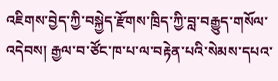འཇིགས་བྱེད་ཀྱི་བསྐྱེད་རྫོགས་ཁྲིད་ཀྱི་བླ་བརྒྱུད་གསོལ་འདེབས། རྒྱལ་བ་ཙོང་ཁ་པ་ལ་བརྟེན་པའི་སེམས་དཔའ་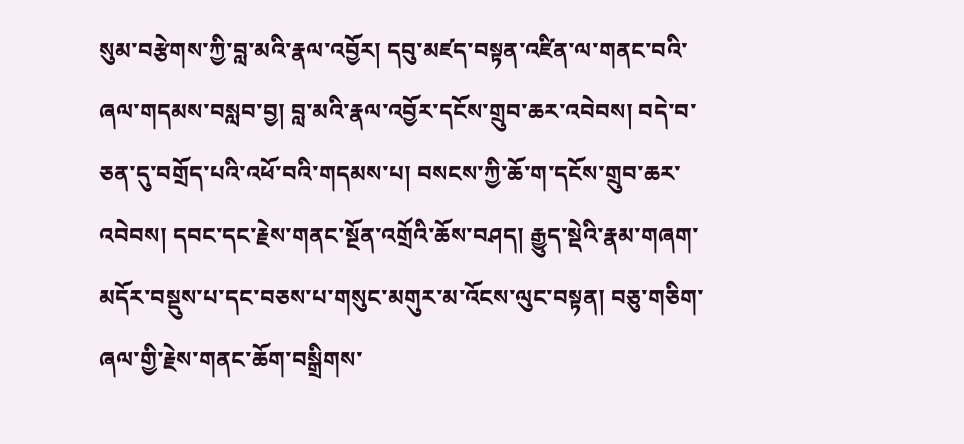སུམ་བརྩེགས་ཀྱི་བླ་མའི་རྣལ་འབྱོར། དབུ་མཛད་བསྟན་འཛིན་ལ་གནང་བའི་ཞལ་གདམས་བསླབ་བྱ། བླ་མའི་རྣལ་འབྱོར་དངོས་གྲུབ་ཆར་འབེབས། བདེ་བ་ཅན་དུ་བགྲོད་པའི་འཕོ་བའི་གདམས་པ། བསངས་ཀྱི་ཆོ་ག་དངོས་གྲུབ་ཆར་འབེབས། དབང་དང་རྗེས་གནང་སྔོན་འགྲོའི་ཆོས་བཤད། རྒྱུད་སྡེའི་རྣམ་གཞག་མདོར་བསྡུས་པ་དང་བཅས་པ་གསུང་མགུར་མ་འོངས་ལུང་བསྟན། བཅུ་གཅིག་ཞལ་གྱི་རྗེས་གནང་ཆོག་བསྒྲིགས་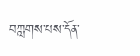བཀླགས་པས་དོན་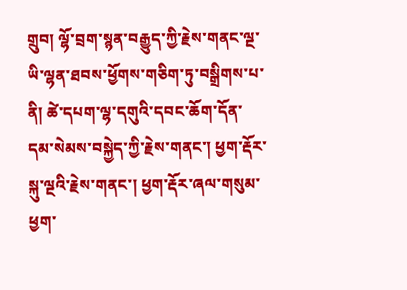གྲུབ། ལྷོ་བྲག་སྙན་བརྒྱུད་ཀྱི་རྗེས་གནང་ལྔ་ཡི་ལྷན་ཐབས་ཕྱོགས་གཅིག་ཏུ་བསྒྲིགས་པ་ནི། ཚེ་དཔག་ལྷ་དགུའི་དབང་ཆོག་དོན་དམ་སེམས་བསྐྱེད་ཀྱི་རྗེས་གནང་། ཕྱག་རྡོར་སྐུ་ལྔའི་རྗེས་གནང་། ཕྱག་རྡོར་ཞལ་གསུམ་ཕྱག་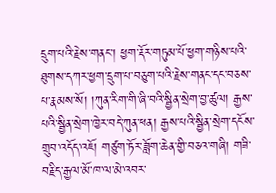དྲུག་པའི་རྗེས་གནང་། ཕྱག་རྡོར་གཏུམ་པོ་ཕྱག་གཉིས་པའི་ཐུགས་དཀར་ཕྱག་དྲུག་པ་བཅུག་པའི་རྗེས་གནང་དང་བཅས་པ་རྣམས་སོ། །ཀུན་རིག་གི་ཞི་བའི་སྦྱིན་སྲེག་བྱ་ཚུལ། རྒྱས་པའི་སྦྱིན་སྲེག་ཁྱེར་བདེ་ཀུན་ཕན། རྒྱས་པའི་སྦྱིན་སྲེག་དངོས་གྲུབ་འདོད་འཇོ། གཙུག་ཏོར་ཟློག་ཆེན་གྱི་བཅའ་གཞི། གཟི་བརྗིད་རྒྱལ་མོ་ཁ་ལ་མེ་འབར་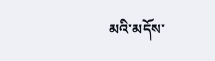མའི་མདོས་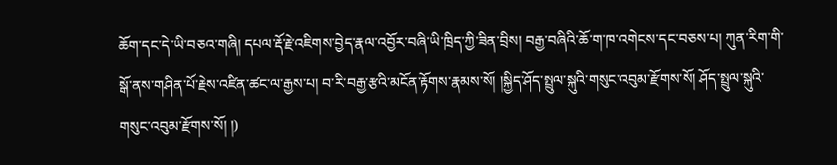ཆོག་དང་དེ་ཡི་བཅའ་གཞི། དཔལ་རྡོ་རྗེ་འཇིགས་བྱེད་རྣལ་འབྱོར་བཞི་ཡི་ཁྲིད་ཀྱི་ཟིན་བྲིས། བརྒྱ་བཞིའི་ཆོ་ག་ཁ་འགེངས་དང་བཅས་པ། ཀུན་རིག་གི་སྒོ་ནས་གཤིན་པོ་རྗེས་འཛིན་ཚང་ལ་རྒྱས་པ། བ་རི་བརྒྱ་རྩའི་མངོན་རྟོགས་རྣམས་སོ། །སྐྱིད་ཤོད་སྤྲུལ་སྐུའི་གསུང་འབུམ་རྫོགས་སོ། ཤོད་སྤྲུལ་སྐུའི་གསུང་འབུམ་རྫོགས་སོ། །)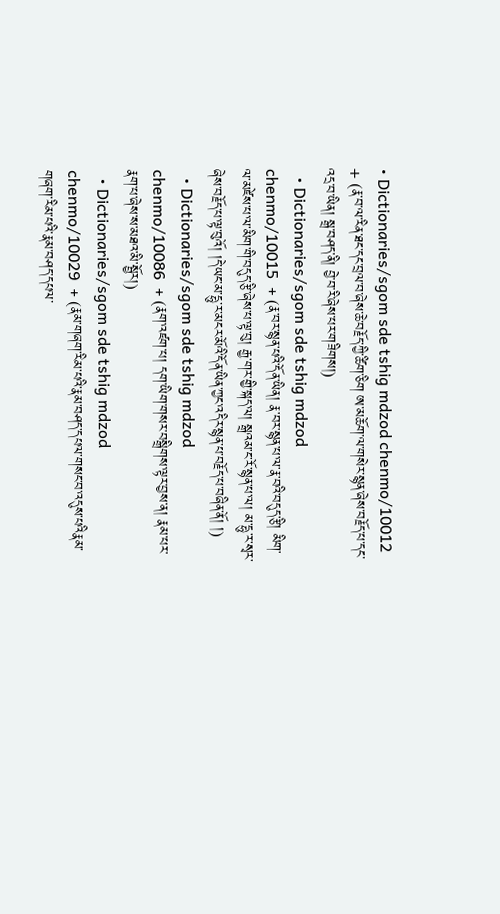• Dictionaries/sgom sde tshig mdzod chenmo/10012  + (རྣ་བ་ལ་རིན་ཐང་དང་བྲལ་བ་ཞེས་ཆེ་བརྗོད་ཀྱི་ཚིག་ཅིག ཨ་མཆོག་ལ་གསེར་སྙན་ཞེས་བརྗོད་པ་དང་འདྲ་བ་ཡིན། སྒྲ་བཤད་ནི། བྱེ་བ་རི་ཞེས་པར་གཟིགས།)
  • Dictionaries/sgom sde tshig mdzod chenmo/10015  + (རྣ་བར་སྙན་པའི་དོན་ཡིན། རྣ་བར་སྙན་པ་ལ་རྣ་བའི་བདུད་རྩི། མིག་ལ་མཛེས་པ་ལ་མིག་གི་བདུད་རྩི་ཞེས་པ་ལྟ་བུ། རྒྱ་གར་གྱི་སྐད་ལ། སྒྲའམ་ང་རོ་སྙན་པ་ལ། མ་དྷུ་ར་སྭར་ཞེས་བརྗོད་པ་ལྟ་བུའོ། །དེ་ཡང་མ་དྷུ་ར་མངར་མོའི་དོན་ཡིན་ཀྱང་འདིར་སྙན་པ་བརྗོད་པ་བཞིན་ནོ། །)
  • Dictionaries/sgom sde tshig mdzod chenmo/10086  + (རྣག་འཛག་པ། དག་ཡིག་གསར་བསྒྲིགས་ལྟར་བྱས་ན། རྣམ་པར་རྣག་པ་ཞེས་ས་མཐའ་མི་སྦྱོར།)
  • Dictionaries/sgom sde tshig mdzod chenmo/10029  + (རྣམ་གཞག་རིམ་པའི་རྣམ་བཤད་དཔལ་གསང་བ་འདུས་པའིརྣམ་གཞག་རིམ་པའི་རྣམ་བཤད་དཔལ་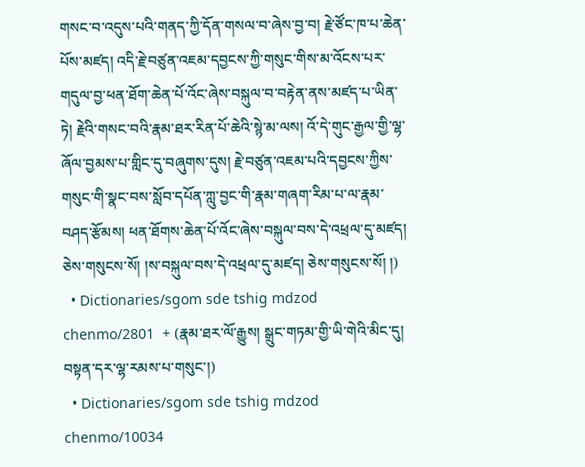གསང་བ་འདུས་པའི་གནད་ཀྱི་དོན་གསལ་བ་ཞེས་བྱ་བ། རྗེ་ཙོང་ཁ་པ་ཆེན་པོས་མཛད། འདི་རྗེ་བཙུན་འཇམ་དབྱངས་ཀྱི་གསུང་གིས་མ་འོངས་པར་གདུལ་བྱ་ཕན་ཐོག་ཆེན་པོ་འོང་ཞེས་བསྐུལ་བ་བརྟེན་ནས་མཛད་པ་ཡིན་ཏེ། རྗེའི་གསང་བའི་རྣམ་ཐར་རིན་པོ་ཆེའི་སྙེ་མ་ལས། འོ་དེ་གུང་རྒྱལ་གྱི་ལྷ་ཞོལ་བྱམས་པ་གླིང་དུ་བཞུགས་དུས། རྗེ་བཙུན་འཇམ་པའི་དབྱངས་ཀྱིས་གསུང་གི་སྣང་བས་སློབ་དཔོན་ཀླུ་བྱང་གི་རྣམ་གཞག་རིམ་པ་ལ་རྣམ་བཤད་རྩོམས། ཕན་ཐོགས་ཆེན་པོ་འོང་ཞེས་བསྐུལ་བས་དེ་འཕྲལ་དུ་མཛད། ཅེས་གསུངས་སོ། །ས་བསྐུལ་བས་དེ་འཕྲལ་དུ་མཛད། ཅེས་གསུངས་སོ། །)
  • Dictionaries/sgom sde tshig mdzod chenmo/2801  + (རྣམ་ཐར་ལོ་རྒྱུས། སྒྲུང་གཏམ་གྱི་ཡི་གེའི་མིང་དུ། བསྟན་དར་ལྷ་རམས་པ་གསུང་།)
  • Dictionaries/sgom sde tshig mdzod chenmo/10034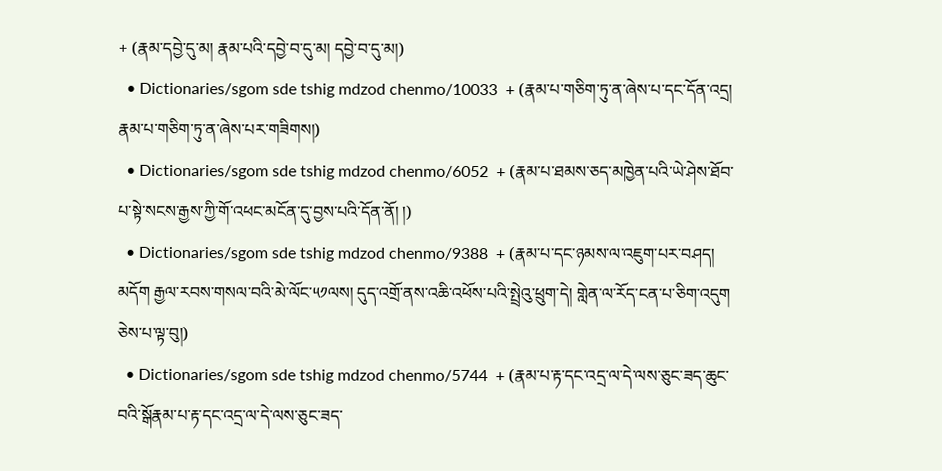+ (རྣམ་དབྱེ་དུ་མ། རྣམ་པའི་དབྱེ་བ་དུ་མ། དབྱེ་བ་དུ་མ།)
  • Dictionaries/sgom sde tshig mdzod chenmo/10033  + (རྣམ་པ་གཅིག་ཏུ་ན་ཞེས་པ་དང་དོན་འདྲ། རྣམ་པ་གཅིག་ཏུ་ན་ཞེས་པར་གཟིགས།)
  • Dictionaries/sgom sde tshig mdzod chenmo/6052  + (རྣམ་པ་ཐམས་ཅད་མཁྱེན་པའི་ཡེ་ཤེས་ཐོབ་པ་སྟེ་སངས་རྒྱས་ཀྱི་གོ་འཕང་མངོན་དུ་བྱས་པའི་དོན་ནོ། །)
  • Dictionaries/sgom sde tshig mdzod chenmo/9388  + (རྣམ་པ་དང་ཉམས་ལ་འཇུག་པར་བཤད། མདོག རྒྱལ་རབས་གསལ་བའི་མེ་ལོང་༥༡ལས། དུད་འགྲོ་ནས་འཆི་འཕོས་པའི་སྤྲེའུ་ཕྲུག་དེ། གླེན་ལ་རོད་ངན་པ་ཅིག་འདུག ཅེས་པ་ལྟ་བུ།)
  • Dictionaries/sgom sde tshig mdzod chenmo/5744  + (རྣམ་པ་རྟ་དང་འདྲ་ལ་དེ་ལས་ཅུང་ཟད་ཆུང་བའི་སྒོརྣམ་པ་རྟ་དང་འདྲ་ལ་དེ་ལས་ཅུང་ཟད་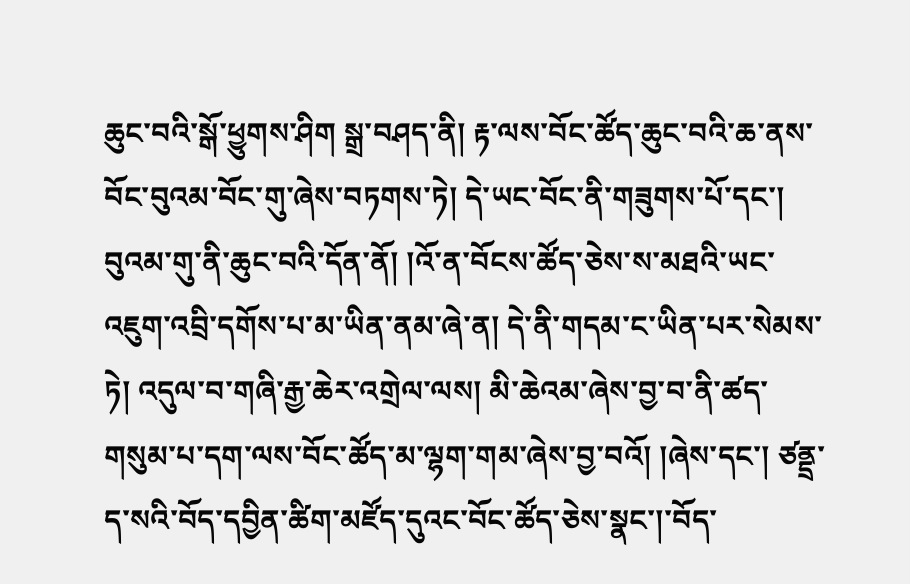ཆུང་བའི་སྒོ་ཕྱུགས་ཤིག སྒྲ་བཤད་ནི། རྟ་ལས་བོང་ཚོད་ཆུང་བའི་ཆ་ནས་བོང་བུའམ་བོང་གུ་ཞེས་བཏགས་ཏེ། དེ་ཡང་བོང་ནི་གཟུགས་པོ་དང་། བུའམ་གུ་ནི་ཆུང་བའི་དོན་ནོ། །འོ་ན་བོངས་ཚོད་ཅེས་ས་མཐའི་ཡང་འཇུག་འབྲི་དགོས་པ་མ་ཡིན་ནམ་ཞེ་ན། དེ་ནི་གདམ་ང་ཡིན་པར་སེམས་ཏེ། འདུལ་བ་གཞི་རྒྱ་ཆེར་འགྲེལ་ལས། མི་ཆེའམ་ཞེས་བྱ་བ་ནི་ཚད་གསུམ་པ་དག་ལས་བོང་ཚོད་མ་ལྷག་གམ་ཞེས་བྱ་བའོ། །ཞེས་དང་། ཙནྡྲ་ད་སའི་བོད་དབྱིན་ཚིག་མཛོད་དུའང་བོང་ཚོད་ཅེས་སྣང་།་བོད་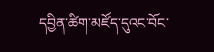དབྱིན་ཚིག་མཛོད་དུའང་བོང་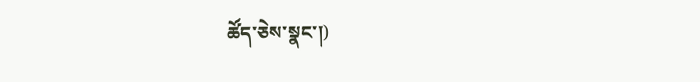ཚོད་ཅེས་སྣང་།)